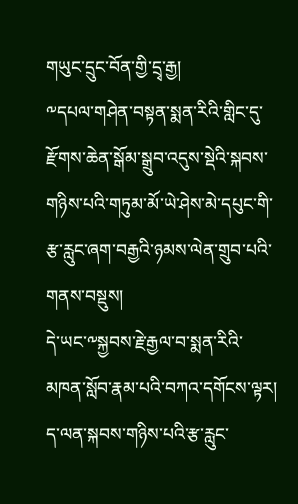གཡུང་དྲུང་བོན་གྱི་དྲྭ་རྒྱ།
༸དཔལ་གཤེན་བསྟན་སྨན་རིའི་གླིང་དུ་རྫོགས་ཆེན་སྒོམ་སྒྲུབ་འདུས་སྡེའི་སྐབས་གཉིས་པའི་གཏུམ་མོ་ཡེ་ཤེས་མེ་དཔུང་གི་རྩ་རླུང་ཞག་བརྒྱའི་ཉམས་ལེན་གྲུབ་པའི་གནས་བསྡུས།
དེ་ཡང་༸སྐྱབས་རྗེ་རྒྱལ་བ་སྨན་རིའི་མཁན་སློབ་རྣམ་པའི་བཀའ་དགོངས་ལྟར། ད་ལན་སྐབས་གཉིས་པའི་རྩ་རླུང་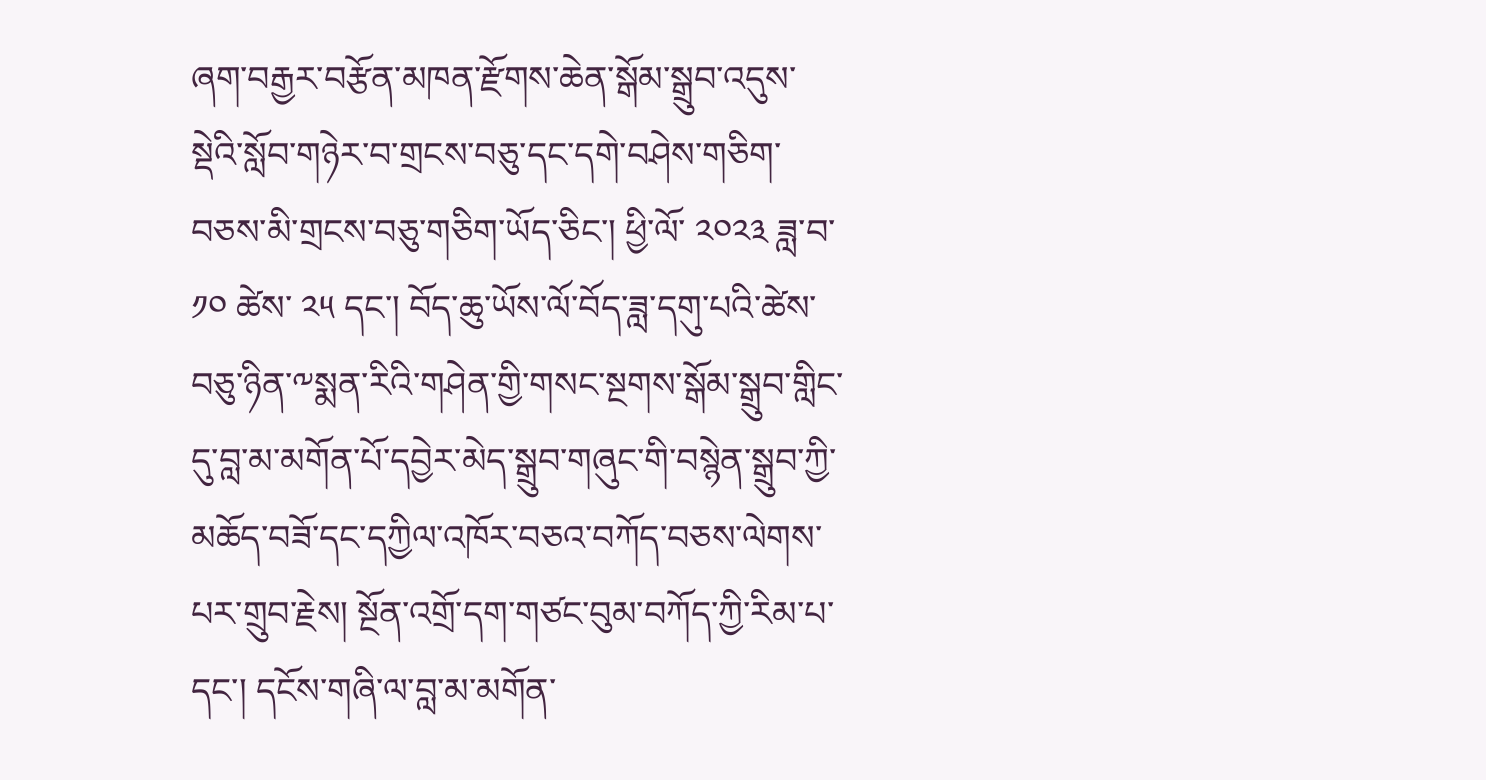ཞག་བརྒྱར་བརྩོན་མཁན་རྫོགས་ཆེན་སྒོམ་སྒྲུབ་འདུས་སྡེའི་སློབ་གཉེར་བ་གྲངས་བཅུ་དང་དགེ་བཤེས་གཅིག་བཅས་མི་གྲངས་བཅུ་གཅིག་ཡོད་ཅིང་། ཕྱི་ལོ་ ༢༠༢༣ ཟླ་བ་ ༡༠ ཚེས་ ༢༥ དང་། བོད་ཆུ་ཡོས་ལོ་བོད་ཟླ་དགུ་པའི་ཚེས་བཅུ་ཉིན་༸སྨན་རིའི་གཤེན་གྱི་གསང་སྔགས་སྒོམ་སྒྲུབ་གླིང་དུ་བླ་མ་མགོན་པོ་དབྱེར་མེད་སྒྲུབ་གཞུང་གི་བསྙེན་སྒྲུབ་ཀྱི་མཆོད་བཟོ་དང་དཀྱིལ་འཁོར་བཅའ་བཀོད་བཅས་ལེགས་པར་གྲུབ་རྗེས། སྔོན་འགྲོ་དག་གཙང་བུམ་བཀོད་ཀྱི་རིམ་པ་དང་། དངོས་གཞི་ལ་བླ་མ་མགོན་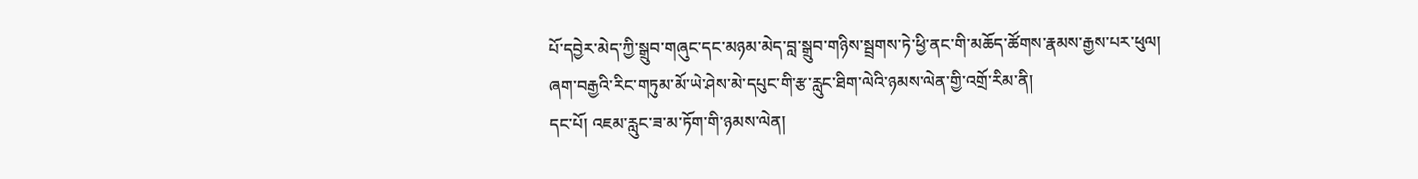པོ་དབྱེར་མེད་ཀྱི་སྒྲུབ་གཞུང་དང་མཉམ་མེད་བླ་སྒྲུབ་གཉིས་སྦྲགས་ཏེ་ཕྱི་ནང་གི་མཆོད་ཚོགས་རྣམས་རྒྱས་པར་ཕུལ།
ཞག་བརྒྱའི་རིང་གཏུམ་མོ་ཡེ་ཤེས་མེ་དཔུང་གི་རྩ་རླུང་ཐིག་ལེའི་ཉམས་ལེན་གྱི་འགྲོ་རིམ་ནི།
དང་པོ། འཇམ་རླུང་ཟ་མ་ཏོག་གི་ཉམས་ལེན།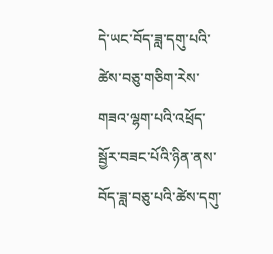དེ་ཡང་བོད་ཟླ་དགུ་པའི་ཚེས་བཅུ་གཅིག་རེས་གཟའ་ལྷག་པའི་འཕྲོད་སྦྱོར་བཟང་པོའི་ཉིན་ནས་བོད་ཟླ་བཅུ་པའི་ཚེས་དགུ་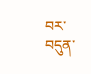བར་བདུན་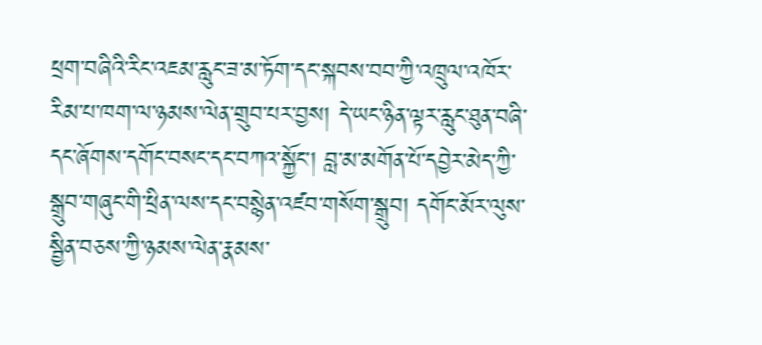ཕྲག་བཞིའི་རིང་འཇམ་རླུང་ཟ་མ་ཏོག་དང་སྐབས་བབ་ཀྱི་འཁྲུལ་འཁོར་རིམ་པ་ཁག་ལ་ཉམས་ལེན་གྲུབ་པར་བྱས། དེ་ཡང་ཉིན་ལྟར་རླུང་ཐུན་བཞི་དང་ཞོགས་དགོང་བསང་དང་བཀའ་སྐྱོང་། བླ་མ་མགོན་པོ་དབྱེར་མེད་ཀྱི་སྒྲུབ་གཞུང་གི་ཕྲིན་ལས་དང་བསྙེན་འཛབ་གསོག་སྒྲུབ། དགོང་མོར་ལུས་སྦྱིན་བཅས་ཀྱི་ཉམས་ལེན་རྣམས་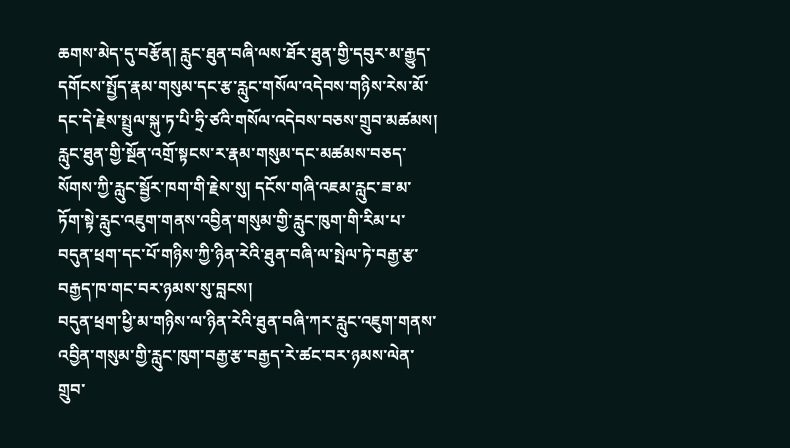ཆགས་མེད་དུ་བརྩོན། རླུང་ཐུན་བཞི་ལས་ཐོར་ཐུན་གྱི་དབུར་མ་རྒྱུད་དགོངས་སྤྱོད་རྣམ་གསུམ་དང་རྩ་རླུང་གསོལ་འདེབས་གཉིས་རེས་མོ་དང་དེ་རྗེས་སྤྲུལ་སྐུ་ཏ་པི་ཧྲི་ཙའི་གསོལ་འདེབས་བཅས་གྲུབ་མཚམས། རླུང་ཐུན་གྱི་སྔོན་འགྲོ་སྟངས་ར་རྣམ་གསུམ་དང་མཚམས་བཅད་སོགས་ཀྱི་རླུང་སྦྱོར་ཁག་གི་རྗེས་སུ། དངོས་གཞི་འཇམ་རླུང་ཟ་མ་ཏོག་སྟེ་རླུང་འཇུག་གནས་འབྱིན་གསུམ་གྱི་རླུང་ཁུག་གི་རིམ་པ་བདུན་ཕྲག་དང་པོ་གཉིས་ཀྱི་ཉིན་རེའི་ཐུན་བཞི་ལ་སྤེལ་ཏེ་བརྒྱ་རྩ་བརྒྱད་ཁ་གང་བར་ཉམས་སུ་བླངས།
བདུན་ཕྲག་ཕྱི་མ་གཉིས་ལ་ཉིན་རེའི་ཐུན་བཞི་ཀར་རླུང་འཇུག་གནས་འབྱིན་གསུམ་གྱི་རླུང་ཁུག་བརྒྱ་རྩ་བརྒྱད་རེ་ཚང་བར་ཉམས་ལེན་གྲུབ་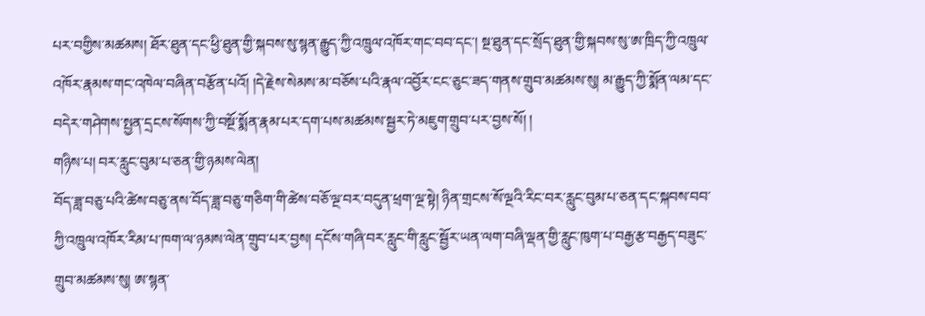པར་བགྱིས་མཚམས། ཐོར་ཐུན་དང་ཕྱི་ཐུན་གྱི་སྐབས་སུ་སྙན་རྒྱུད་ཀྱི་འཁྲུལ་འཁོར་གང་བབ་དང་། སྔ་ཐུན་དང་སྲོད་ཐུན་གྱི་སྐབས་སུ་ཨ་ཁྲིད་ཀྱི་འཁྲུལ་འཁོར་རྣམས་གང་འཁེལ་བཞིན་བརྩོན་པའོ། །དེ་རྗེས་སེམས་མ་བཅོས་པའི་རྣལ་འབྱོར་ངང་ཅུང་ཟད་གནས་གྲུབ་མཚམས་སུ། མ་རྒྱུད་ཀྱི་སྨོན་ལམ་དང་བདེར་གཤེགས་སྤྱན་དྲངས་སོགས་ཀྱི་བསྔོ་སྨོན་རྣམ་པར་དག་པས་མཚམས་སྦྱར་ཏེ་མཇུག་གྲུབ་པར་བྱས་སོ། །
གཉིས་པ། བར་རླུང་བུམ་པ་ཅན་གྱི་ཉམས་ལེན།
བོད་ཟླ་བཅུ་པའི་ཚེས་བཅུ་ནས་བོད་ཟླ་བཅུ་གཅིག་གི་ཚེས་བཅོ་ལྔ་བར་བདུན་ཕྲག་ལྔ་སྟེ། ཉིན་གྲངས་སོ་ལྔའི་རིང་བར་རླུང་བུམ་པ་ཅན་དང་སྐབས་བབ་ཀྱི་འཁྲུལ་འཁོར་རིམ་པ་ཁག་ལ་ཉམས་ལེན་གྲུབ་པར་བྱས། དངོས་གཞི་བར་རླུང་གི་རླུང་སྦྱོར་ཡན་ལག་བཞི་ལྡན་གྱི་རླུང་ཁུག་པ་བརྒྱ་རྩ་བརྒྱད་བཟུང་གྲུབ་མཚམས་སུ། ཨ་སྙན་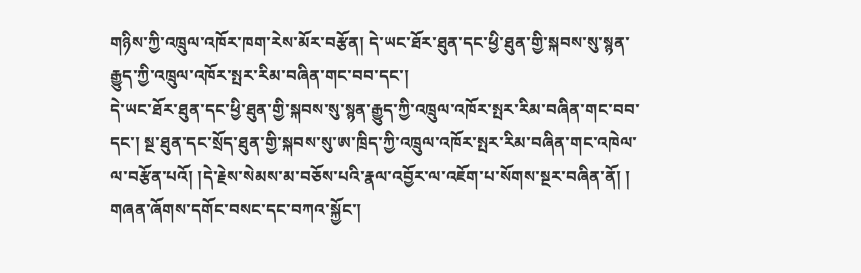གཉིས་ཀྱི་འཁྲུལ་འཁོར་ཁག་རེས་མོར་བརྩོན། དེ་ཡང་ཐོར་ཐུན་དང་ཕྱི་ཐུན་གྱི་སྐབས་སུ་སྙན་རྒྱུད་ཀྱི་འཁྲུལ་འཁོར་སྤར་རིམ་བཞིན་གང་བབ་དང་།
དེ་ཡང་ཐོར་ཐུན་དང་ཕྱི་ཐུན་གྱི་སྐབས་སུ་སྙན་རྒྱུད་ཀྱི་འཁྲུལ་འཁོར་སྤར་རིམ་བཞིན་གང་བབ་དང་། སྔ་ཐུན་དང་སྲོད་ཐུན་གྱི་སྐབས་སུ་ཨ་ཁྲིད་ཀྱི་འཁྲུལ་འཁོར་སྤར་རིམ་བཞིན་གང་འཁེལ་ལ་བརྩོན་པའོ། །དེ་རྗེས་སེམས་མ་བཅོས་པའི་རྣལ་འབྱོར་ལ་འཇོག་པ་སོགས་སྔར་བཞིན་ནོ། ། གཞན་ཞོགས་དགོང་བསང་དང་བཀའ་སྐྱོང་།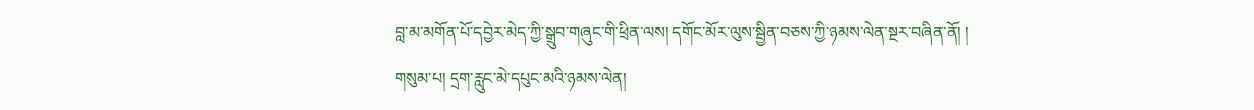བླ་མ་མགོན་པོ་དབྱེར་མེད་ཀྱི་སྒྲུབ་གཞུང་གི་ཕྲིན་ལས། དགོང་མོར་ལུས་སྦྱིན་བཅས་ཀྱི་ཉམས་ལེན་སྔར་བཞིན་ནོ། །
གསུམ་པ། དྲག་རླུང་མེ་དཔུང་མའི་ཉམས་ལེན།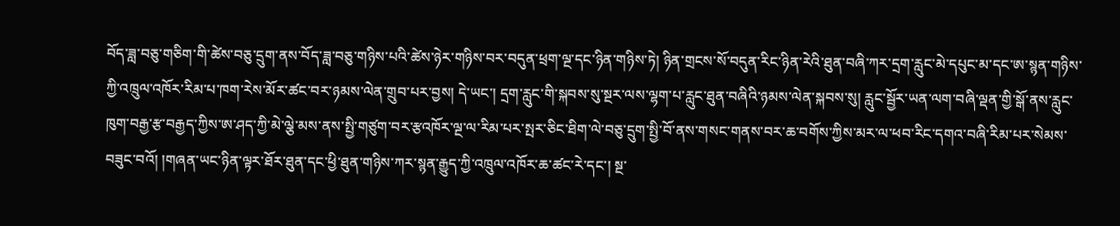བོད་ཟླ་བཅུ་གཅིག་གི་ཚེས་བཅུ་དྲུག་ནས་བོད་ཟླ་བཅུ་གཉིས་པའི་ཚེས་ཉེར་གཉིས་བར་བདུན་ཕྲག་ལྔ་དང་ཉིན་གཉིས་ཏེ། ཉིན་གྲངས་སོ་བདུན་རིང་ཉིན་རེའི་ཐུན་བཞི་ཀར་དྲག་རླུང་མེ་དཔུང་མ་དང་ཨ་སྙན་གཉིས་ཀྱི་འཁྲུལ་འཁོར་རིམ་པ་ཁག་རེས་མོར་ཚང་བར་ཉམས་ལེན་གྲུབ་པར་བྱས། དེ་ཡང་། དྲག་རླུང་གི་སྐབས་སུ་སྔར་ལས་ལྷག་པ་རླུང་ཐུན་བཞིའི་ཉམས་ལེན་སྐབས་སུ། རླུང་སྦྱོར་ཡན་ལག་བཞི་ལྡན་གྱི་སྒོ་ནས་རླུང་ཁུག་བརྒྱ་རྩ་བརྒྱད་ཀྱིས་ཨ་ཤད་ཀྱི་མེ་ལྕེ་མས་ནས་སྤྱི་གཙུག་བར་རྩའཁོར་ལྔ་ལ་རིམ་པར་སྤར་ཅིང་ཐིག་ལེ་བཅུ་དྲུག་སྤྱི་བོ་ནས་གསང་གནས་བར་ཆ་བགོས་ཀྱིས་མར་ལ་ཕབ་རིང་དགའ་བཞི་རིམ་པར་སེམས་བཟུང་བའོ། །གཞན་ཡང་ཉིན་ལྟར་ཐོར་ཐུན་དང་ཕྱི་ཐུན་གཉིས་ཀར་སྙན་རྒྱུད་ཀྱི་འཁྲུལ་འཁོར་ཆ་ཚང་རེ་དང་། སྔ་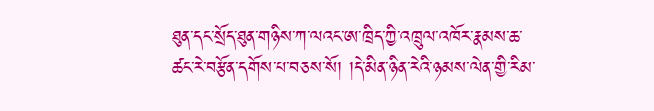ཐུན་དང་སྲོད་ཐུན་གཉིས་ཀ་ལའང་ཨ་ཁྲིད་ཀྱི་འཁྲུལ་འཁོར་རྣམས་ཆ་ཚང་རེ་བརྩོན་དགོས་པ་བཅས་སོ། །དེ་མིན་ཉིན་རེའི་ཉམས་ལེན་གྱི་རིམ་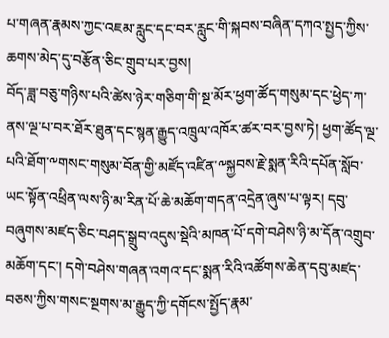པ་གཞན་རྣམས་ཀྱང་འཇམ་རླུང་དང་བར་རླུང་གི་སྐབས་བཞིན་དཀའ་སྤྱད་ཀྱིས་ཆགས་མེད་དུ་བརྩོན་ཅིང་གྲུབ་པར་བྱས།
བོད་ཟླ་བཅུ་གཉིས་པའི་ཚེས་ཉེར་གཅིག་གི་སྔ་མོར་ཕྱག་ཚོད་གསུམ་དང་ཕྱེད་ཀ་ནས་ལྔ་པ་བར་ཐོར་ཐུན་དང་སྙན་རྒྱུད་འཁྲུལ་འཁོར་ཚར་བར་བྱས་ཏེ། ཕྱག་ཚོད་ལྔ་པའི་ཐོག་༸གསང་གསུམ་བོན་གྱི་མཛོད་འཛིན་༸སྐྱབས་རྗེ་སྨན་རིའི་དཔོན་སློབ་ཡང་སྟོན་འཕྲིན་ལས་ཉི་མ་རིན་པོ་ཆེ་མཆོག་གདན་འདྲེན་ཞུས་པ་ལྟར། དབུ་བཞུགས་མཛད་ཅིང་བཤད་སྒྲུབ་འདུས་སྡེའི་མཁན་པོ་དགེ་བཤེས་ཉི་མ་དོན་འགྲུབ་མཆོག་དང་། དགེ་བཤེས་གཞན་འགའ་དང་སྨན་རིའི་འཚོགས་ཆེན་དབུ་མཛད་བཅས་ཀྱིས་གསང་སྔགས་མ་རྒྱུད་ཀྱི་དགོངས་སྤྱོད་རྣམ་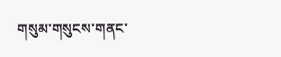གསུམ་གསུངས་གནང་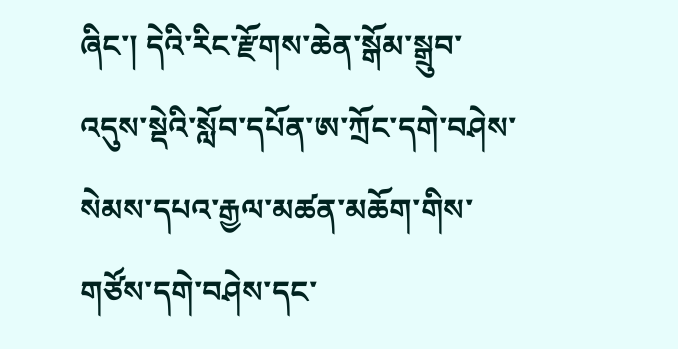ཞིང་། དེའི་རིང་རྫོགས་ཆེན་སྒོམ་སྒྲུབ་འདུས་སྡེའི་སློབ་དཔོན་ཨ་ཀྲོང་དགེ་བཤེས་སེམས་དཔའ་རྒྱལ་མཚན་མཆོག་གིས་གཙོས་དགེ་བཤེས་དང་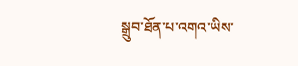སྒྲུབ་ཐོན་པ་འགའ་ཡིས་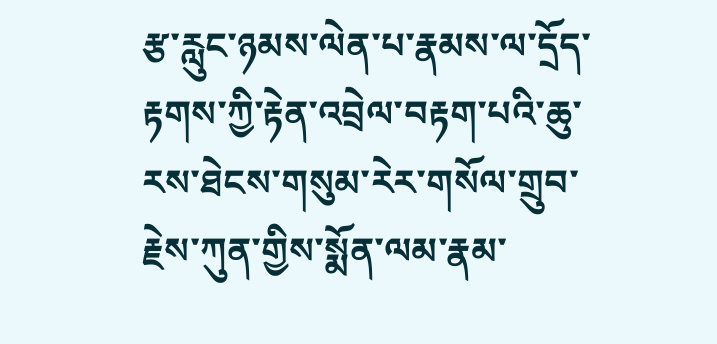རྩ་རླུང་ཉམས་ལེན་པ་རྣམས་ལ་དྲོད་རྟགས་ཀྱི་རྟེན་འབྲེལ་བརྟག་པའི་ཆུ་རས་ཐེངས་གསུམ་རེར་གསོལ་གྲུབ་རྗེས་ཀུན་གྱིས་སྨོན་ལམ་རྣམ་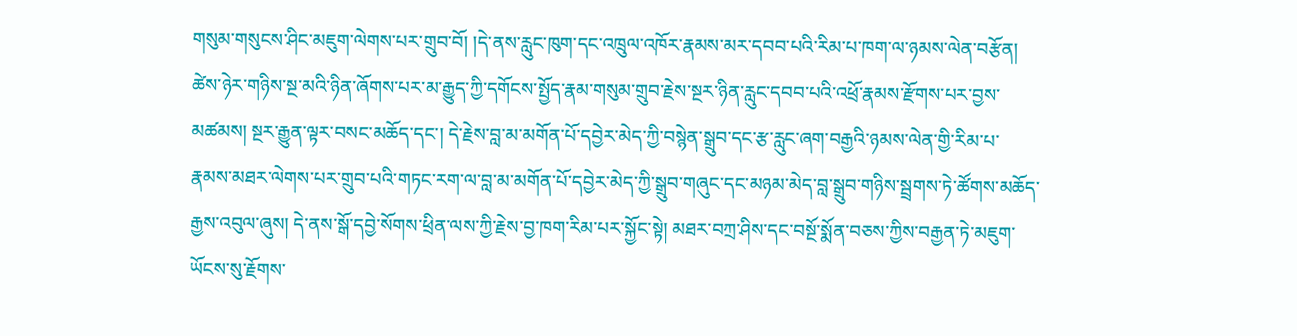གསུམ་གསུངས་ཤིང་མཇུག་ལེགས་པར་གྲུབ་བོ། །དེ་ནས་རླུང་ཁུག་དང་འཁྲུལ་འཁོར་རྣམས་མར་དབབ་པའི་རིམ་པ་ཁག་ལ་ཉམས་ལེན་བརྩོན།
ཚེས་ཉེར་གཉིས་སྔ་མའི་ཉིན་ཞོགས་པར་མ་རྒྱུད་ཀྱི་དགོངས་སྤྱོད་རྣམ་གསུམ་གྲུབ་རྗེས་སྔར་ཉིན་རླུང་དབབ་པའི་འཕྲོ་རྣམས་རྫོགས་པར་བྱས་མཚམས། སྔར་རྒྱུན་ལྟར་བསང་མཆོད་དང་། དེ་རྗེས་བླ་མ་མགོན་པོ་དབྱེར་མེད་ཀྱི་བསྙེན་སྒྲུབ་དང་རྩ་རླུང་ཞག་བརྒྱའི་ཉམས་ལེན་གྱི་རིམ་པ་རྣམས་མཐར་ལེགས་པར་གྲུབ་པའི་གཏང་རག་ལ་བླ་མ་མགོན་པོ་དབྱེར་མེད་ཀྱི་སྒྲུབ་གཞུང་དང་མཉམ་མེད་བླ་སྒྲུབ་གཉིས་སྦྲགས་ཏེ་ཚོགས་མཆོད་རྒྱས་འབུལ་ཞུས། དེ་ནས་སྒོ་དབྱེ་སོགས་ཕྲིན་ལས་ཀྱི་རྗེས་བྱ་ཁག་རིམ་པར་སྐྱོང་སྟེ། མཐར་བཀྲ་ཤིས་དང་བསྔོ་སྨོན་བཅས་ཀྱིས་བརྒྱན་ཏེ་མཇུག་ཡོངས་སུ་རྗོགས་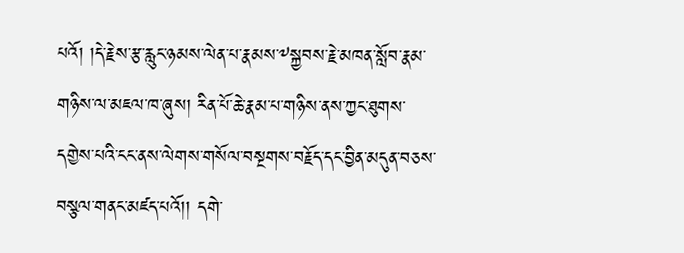པའོ། །དེ་རྗེས་རྩ་རླུང་ཉམས་ལེན་པ་རྣམས་༸སྐྱབས་རྗེ་མཁན་སློབ་རྣམ་གཉིས་ལ་མཇལ་ཁ་ཞུས། རིན་པོ་ཆེ་རྣམ་པ་གཉིས་ནས་ཀྱང་ཐུགས་དགྱེས་པའི་ངང་ནས་ལེགས་གསོལ་བསྔགས་བརྗོད་དང་བྱིན་མདུན་བཅས་བསྩལ་གནང་མཛད་པའོ།། དགེ་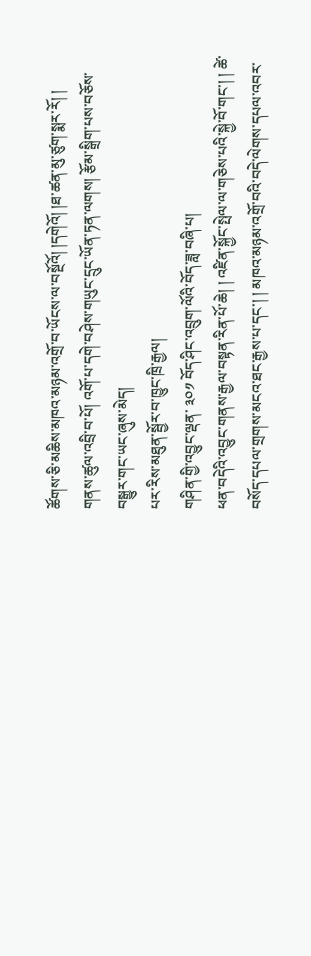ཚོགས་ཅི་མཆིས་མཁའ་མཉམ་འགྲོ་བ་ཡོངས་ལ་བསྔོའོ། །དགེའོ། །ཐ་ཚན་མུ་ཙུག་སྨར་རོ། །
གནས་ཚུལ་འབྲི་བ་པོ། འགོ་པ་དགེ་བཤེས་གཡུང་དྲུང་ཡོན་ཏན་ལགས། རྩོམ་སྒྲིག་པས་བཅོས་བསྒྱུར་གང་ཡང་ཞུས་མེད།
པར་རིས་མཐུན་སྦྱོར་བ་ཁྱུང་ཁྲི་རྒྱལ།
གཤིན་གྱི་འབྱུང་ལྡན་ ༣༠༡ བོད་ཤིང་འབྲུག་ལོའི་བོད་ཟླ་བཞི་པ།
ཕན་བདེའི་འབྱུང་གནས་རྒྱལ་བསྟན་རིན་པོ་ཆེ། ། འཛིན་སྐྱོང་སྤེལ་ལ་གཅེས་པའི་སྐྱེ་བོ་གང་། ། ཚེ་བསོད་དཔལ་གྲགས་མངའ་ཐང་རྒྱས་པ་དང་། ། མཁའ་མཉམ་འགྲོ་བའི་བདེ་ལེགས་དཔལ་འབར་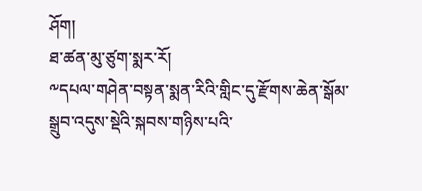ཤོག།
ཐ་ཚན་མུ་ཙུག་སྨར་རོ།
༸དཔལ་གཤེན་བསྟན་སྨན་རིའི་གླིང་དུ་རྫོགས་ཆེན་སྒོམ་སྒྲུབ་འདུས་སྡེའི་སྐབས་གཉིས་པའི་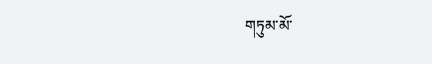གཏུམ་མོ་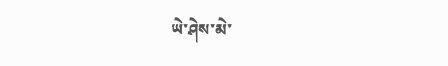ཡེ་ཤེས་མེ་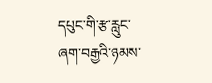དཔུང་གི་རྩ་རླུང་ཞག་བརྒྱའི་ཉམས་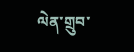ལེན་གྲུབ་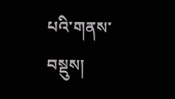པའི་གནས་བསྡུས།